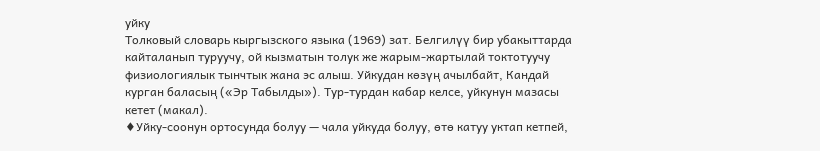уйку
Толковый словарь кыргызского языка (1969) зат. Белгилүү бир убакыттарда кайталанып туруучу, ой кызматын толук же жарым-жартылай токтотуучу физиологиялык тынчтык жана эс алыш. Уйкудан көзүң ачылбайт, Кандай курган баласың («Эр Табылды»). Тур-турдан кабар келсе, уйкунун мазасы кетет (макал).
♦Уйку-соонун ортосунда болуу — чала уйкуда болуу, өтө катуу уктап кетпей,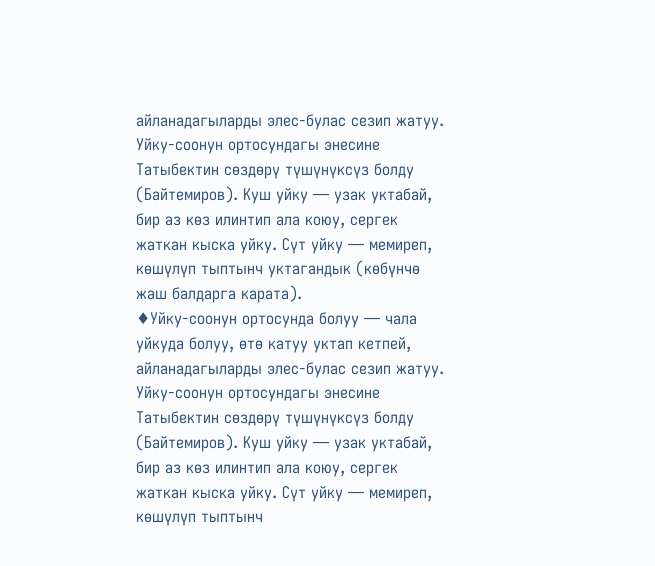айланадагыларды элес-булас сезип жатуу. Уйку-соонун ортосундагы энесине Татыбектин сөздөрү түшүнүксүз болду (Байтемиров). Куш уйку — узак уктабай, бир аз көз илинтип ала коюу, сергек жаткан кыска уйку. Сүт уйку — мемиреп, көшүлүп тыптынч уктагандык (көбүнчө жаш балдарга карата).
♦Уйку-соонун ортосунда болуу — чала уйкуда болуу, өтө катуу уктап кетпей, айланадагыларды элес-булас сезип жатуу. Уйку-соонун ортосундагы энесине Татыбектин сөздөрү түшүнүксүз болду (Байтемиров). Куш уйку — узак уктабай, бир аз көз илинтип ала коюу, сергек жаткан кыска уйку. Сүт уйку — мемиреп, көшүлүп тыптынч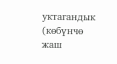уктагандык (көбүнчө жаш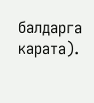балдарга карата).